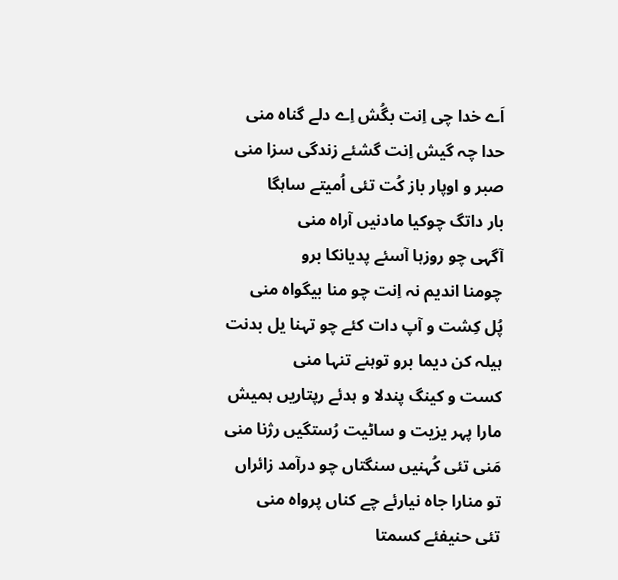اَے خدا چی اِنت بگُش اِے دلے گناہ منی
حدا چہ گیش اِنت گشئے زندگی سزا منی
صبر و اوپار باز کُت تئی اُمیتے ساہگا
بار داتگ چوکیا مادنیں آراہ منی
آگہی چو روزہا آسئے پدیانکا برو
چومنا اندیم نہ اِنت چو منا بیگواہ منی
پُل کِشت و آپ دات کئے چو تہنا یل بدنت
ہیلہ کن دیما برو توہنے تنہا منی
کست و کینگ پندلا و ہدئے رپتاریں ہمیش
مارا پہر یزیت و ساٹیت رُستگیں رژنا منی
مَنی تئی کُہنیں سنگتاں چو درآمد زائراں
تو منارا جاہ نیارئے چے کناں پرواہ منی
تئی حنیفئے کسمتا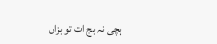ہچی نہ بج ات تو بزاں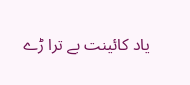یاد کائینت بے ترا ڑے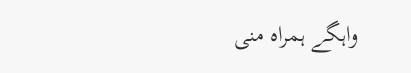واہگے ہمراہ منی